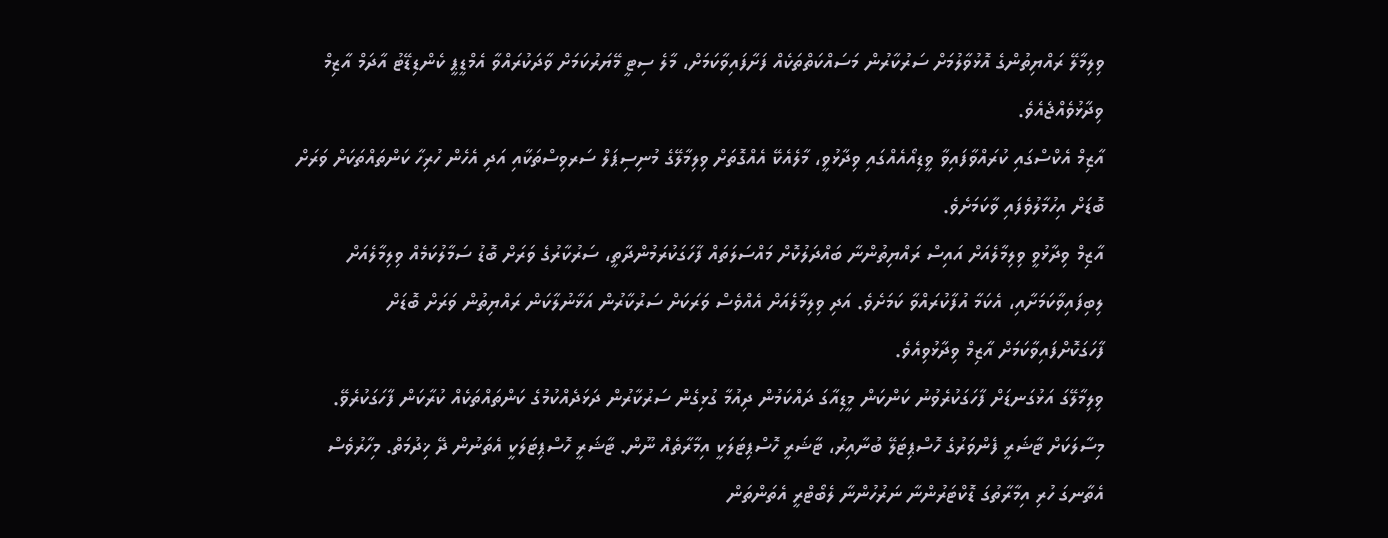ވިލިމާލޭ ރައްޔިތުންގެ އޮޅުވާލުމަށް ސަރުކާރުން މަސައްކަތްތަކެއް ފަށާފައިވާކަމަށް، މާލެ ސިޓީ މޭޔަރުކަމަށް ވާދަކުރައްވާ އެމްޑީޕީ ކެންޑިޑޭޓު އާދަމް އާޒިމް ވިދާޅުވެއްޖެއެވެ.
އާޒިމް އެކްސްގައި ކުރައްވާފައިވާ ވީޑިއޯއެއްގައި ވިދާޅުވީ، މާލެއެކޭ އެއްގޮތަށް ވިލިމާލޭގެ މުނިސިޕަލް ސަރވިސްތަކާއި އަދި އެހެން ހުރިހާ ކަންތައްތަކަށް ވަރަށް ބޮޑަށް އިހުމާލުވެފައި ވާކަމަށެވެ.
އާޒިމް ވިދާޅުވީ ވިލިމާލެއަށް އައިސް ރައްޔިތުންނާ ބައްދަލުކޮށް މައްސަލަތައް ފާހަގަކުރަމުންދާތީ، ސަރުކާރުގެ ވަރަށް ބޮޑު ސަމާލުކަމެއް ވިލިމާލެއަށް ލިބިފައިވާކަމަށާއި، އެކަމާ އުފާކުރައްވާ ކަމަށެވެ. އަދި ވިލިމާލެއަށް އެއްވެސް ވަރަކަށް ސަރުކާރުން އަޅާނުލާކަން ރައްޔިތުން ވަރަށް ބޮޑަށް ފާހަގަކޮށްފައިވާކަމަށް އާޒިމް ވިދާޅުވިއެވެ.
ވިލިމާލޭގަ އަޅުގަނޑަށް ފާހަގަކުރެވުނު ކަންކަން މީޑިއާގަ ދައްކަމުން ދިއުމާ ގުޅިގެން ސަރުކާރުން ދަޅަދެއްކުމުގެ ކަންތައްތަކެއް ކުރާކަން ފާހަގަކުރެވޭ. މިސާލަކަށް ޓާޝަރީ ފެންވަރުގެ ހޮސްޕިޓަލޭ ބުނާއިރު، ޓާޝަރީ ހޮސްޕިޓަލަކީ އިމާރާތެއް ނޫން. ޓާޝަރީ ހޮސްޕިޓަލަކީ އެތަނުން ދޭ ޚިދުމަތް. މިހާރުވެސް އެތާނގަ ހުރި އިމާރާތުގަ ޑޮކްޓަރުންނާ ނަރުހުންނާ ލެބޯޓްރީ އެތަންތަން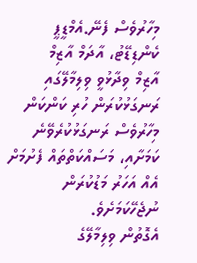މިހާރުވެސް ފެނޭ.އެމްޑީޕީ ކެންޑިޑޭޓު، އާދަމް އާޒިމް
އާޒިމް ވިދާޅުވީ ވިލިމާލޭގައި ރަނގަޅުކުރަން ހުރި ކަންކަން މިހާރުވެސް ރަނގަޅުކުރެވޭނެ ކަމަށާއި، މަސައްކަތްތައް ފެށުމަށް އެއް އަހަރު މަޑުކުރަން ނުޖެހޭކަމަށެވެ.
އެގޮތުން ވިލިމާލޭގެ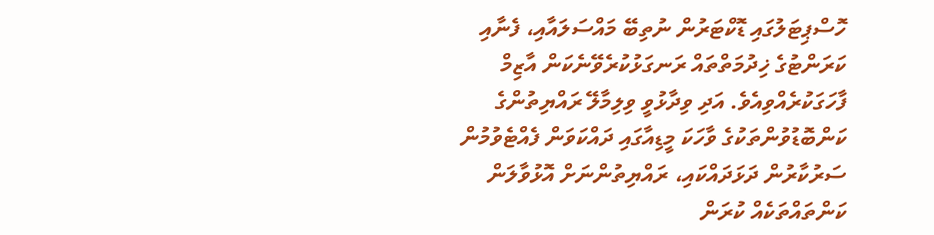ހޮސްޕިޓަލުގައި ޑޮކްޓަރުން ނުތިބޭ މައްސަލައާއި، ފެނާއި ކަރަންޓުގެ ޚިދުމަތްތައް ރަނގަޅުކުރެވޭނެކަން އާޒިމް ފާހަގަކުރެއްވިއެވެ. އަދި ވިދާޅުވީ ވިލިމާލޭ ރައްޔިތުންގެ ކަންބޮޑުވުންތަކުގެ ވާހަކަ މީޑިއާގައި ދައްކަވަން ފެއްޓެވުމުން ސަރުކާރުން ދަޅަދައްކައި، ރައްޔިތުންނަށް އޮޅުވާލަން ކަންތައްތަކެއް ކުރަން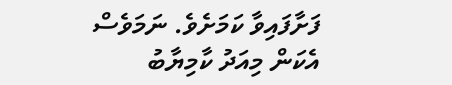ފަށާފައިވާ ކަމަށެވެ. ނަމަވެސް އެކަން މިއަދު ކާމިޔާބު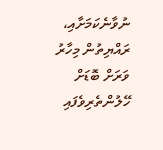ނުވާނެކަމަށާއި، ރައްޔިތުން މިހާރު ވަރަށް ބޮޑަށް ހޭލުންތެރިވެފައި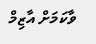ވާކަމަށް އާޒިމް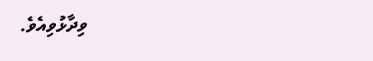ވިދާޅުވިއެވެ.